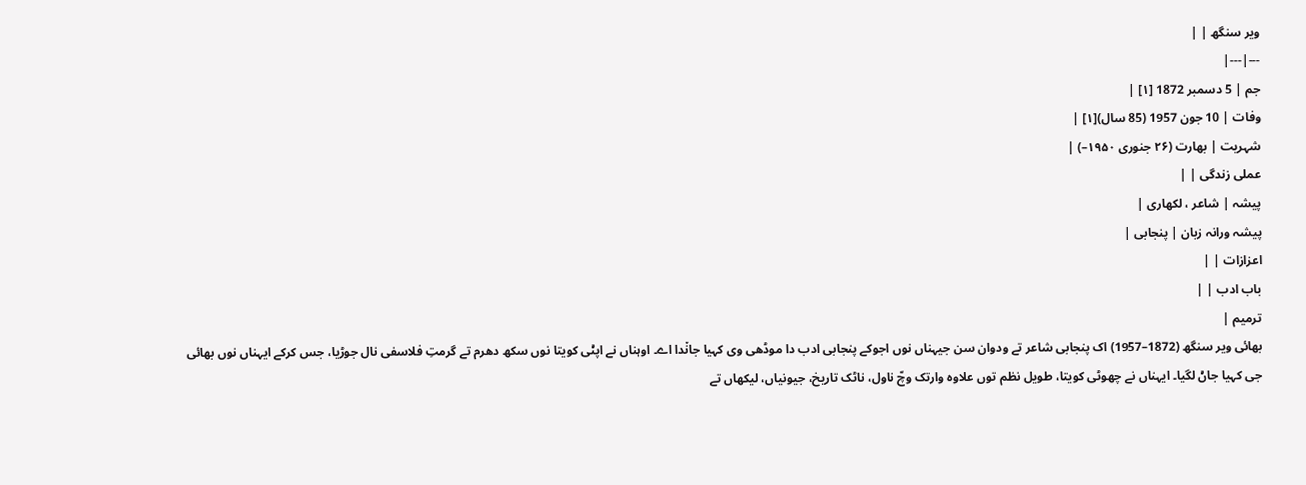ویر سنگھ | |
---|---|
جم | 5 دسمبر 1872 [۱] |
وفات | 10 جون 1957 (85 سال)[۱] |
شہریت | بھارت (۲۶ جنوری ۱۹۵۰–) |
عملی زندگی | |
پیشہ | شاعر ، لکھاری |
پیشہ ورانہ زبان | پنجابی |
اعزازات | |
باب ادب | |
ترمیم |
بھائی ویر سنگھ (1872–1957) اک پنجابی شاعر تے ودوان سن جیہناں نوں اجوکے پنجابی ادب دا موڈھی وی کہیا جان٘دا اے۔ اوہناں نے اپݨی کویتا نوں سکھ دھرم تے گرمتِ فلاسفی نال جوڑیا، جس کرکے ایہناں نوں بھائی جی کہیا جاݨ لگیا۔ ایہناں نے چھوٹی کویتا، طویل نظم توں علاوہ وارتک وچّ ناول، ناٹک تاریخ، جیونیاں، لیکھاں تے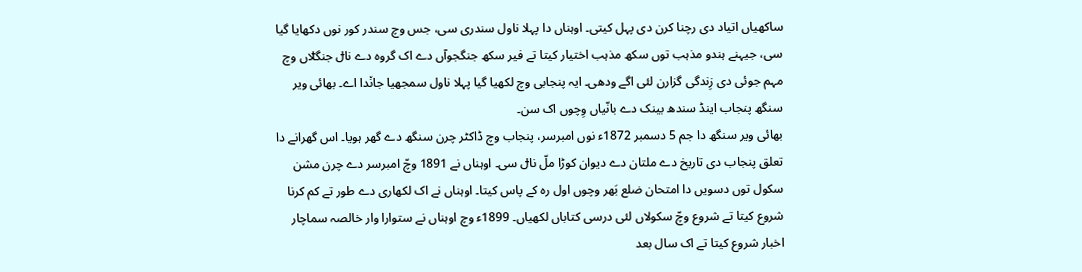ساکھیاں اتیاد دی رچنا کرن دی پہل کیتی۔ اوہناں دا پہلا ناول سندری سی، جس وچ سندر کور نوں دکھایا گیا سی، جیہنے ہندو مذہب توں سکھ مذہب اختیار کیتا تے فیر سکھ جنگجوآں دے اک گروہ دے ناݪ جنگݪاں وچ مہم جوئی دی زِندگی گزارن لئی اگے ودھی۔ ایہ پنجابی وچ لکھیا گیا پہلا ناول سمجھیا جان٘دا اے۔ بھائی ویر سنگھ پنجاب اینڈ سندھ بینک دے بانّیاں وِچوں اک سن۔
بھائی ویر سنگھ دا جم 5 دسمبر 1872ء نوں امبرسر، پنجاب وچ ڈاکٹر چرن سنگھ دے گھر ہویا۔ اس گھرانے دا تعلق پنجاب دی تاریخ دے ملتان دے دیوان کوڑا ملّ ناݪ سی۔ اوہناں نے 1891 وچّ امبرسر دے چرن مشن سکول توں دسویں دا امتحان ضلع بَھر وچوں اول رہ کے پاس کیتا۔ اوہناں نے اک لکھاری دے طور تے کم کرنا شروع کیتا تے شروع وچّ سکولاں لئی درسی کتاباں لکھیاں۔ 1899ء وچ اوہناں نے ستوارا وار خالصہ سماچار اخبار شروع کیتا تے اک سال بعد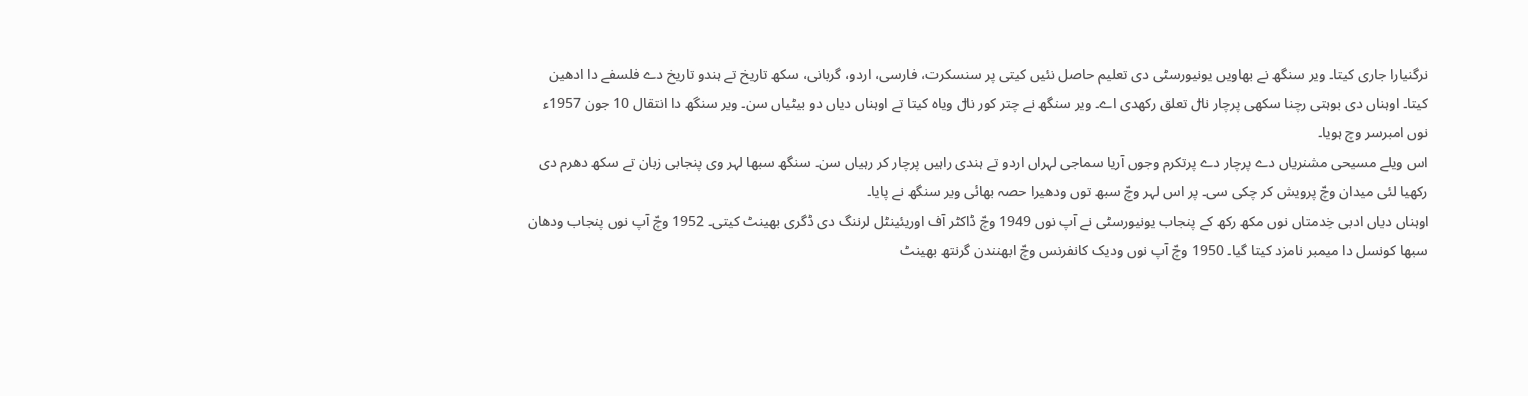نرگنیارا جاری کیتا۔ ویر سنگھ نے بھاویں یونیورسٹی دی تعلیم حاصل نئیں کیتی پر سنسکرت، فارسی، اردو، گربانی، سکھ تاریخ تے ہندو تاریخ دے فلسفے دا ادھین کیتا۔ اوہناں دی بوہتی رچنا سکھی پرچار ناݪ تعلق رکھدی اے۔ ویر سنگھ نے چتر کور ناݪ ویاہ کیتا تے اوہناں دیاں دو بیٹیاں سن۔ ویر سنگھ دا انتقال 10 جون 1957ء نوں امبرسر وچ ہویا۔
اس ویلے مسیحی مشنریاں دے پرچار دے پرتکرم وجوں آریا سماجی لہراں اردو تے ہندی راہیں پرچار کر رہیاں سن۔ سنگھ سبھا لہر وی پنجابی زبان تے سکھ دھرم دی رکھیا لئی میدان وچّ پرویش کر چکی سی۔ پر اس لہر وچّ سبھ توں ودھیرا حصہ بھائی ویر سنگھ نے پایا۔
اوہناں دیاں ادبی خِدمتاں نوں مکھ رکھ کے پنجاب یونیورسٹی نے آپ نوں 1949 وچّ ڈاکٹر آف اوریئینٹل لرننگ دی ڈگری بھینٹ کیتی۔ 1952 وچّ آپ نوں پنجاب ودھان سبھا کونسل دا میمبر نامزد کیتا گیا۔ 1950 وچّ آپ نوں ودیک کانفرنس وچّ ابھنندن گرنتھ بھینٹ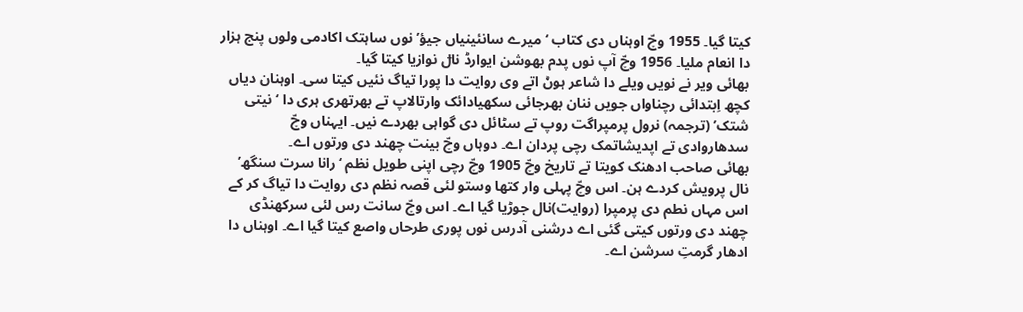کیتا گیا۔ 1955 وچّ اوہناں دی کتاب ‘میرے سانئینیاں جیؤ’ نوں ساہتک اکادمی ولوں پنج ہزار دا انعام ملیا۔ 1956 وچّ آپ نوں پدم بھوشن ایوارڈ ناݪ نوازیا کیتا گیا۔
بھائی ویر نے نویں ویلے دا شاعر ہوݨ اتے وی روایت دا پورا تیاگ نئیں کیتا سی۔ اوہنان دیاں کچھ اِبتدائی رچناواں جویں ننان بھرجائی سکھیادائک وارتالاپ تے بھرتھری ہری دا ‘نیتی شتک’ (ترجمہ) نرول پرمپراگت روپ تے سٹائل دی گواہی بھردے نیں۔ ایہناں وچّ سدھاروادی تے اپدیشاتمک رچی پردان اے۔ دوہاں وچّ بینت چھند دی ورتوں اے۔
بھائی صاحب ادھنک کویتا تے تاریخ وچّ 1905 وچّ رچی اپنی طویل نظم ‘رانا سرت سنگھ’ نال پرویش کردے ہن۔ اس وچّ پہلی وار کتھا وستو لئی قصہ نظم دی روایت دا تیاگ کر کے اس مہاں نطم دی پرمپرا (روایت)نال جوڑیا گیا اے۔ اس وچّ سانت رس لئی سرکھنڈی چھند دی ورتوں کیتی گئی اے درشنی آدرس نوں پوری طرحاں واصع کیتا گیا اے۔ اوہناں دا ادھار گرمتِ سرشن اے۔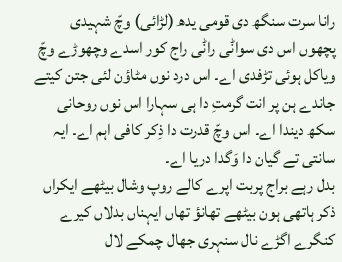رانا سرت سنگھ دی قومی یدھ (لڑائی) وچّ شہیدی پچھوں اس دی سواݨی راݨی راج کور اسدے وچھوڑے وچّ ویاکل ہوئی تڑفدی اے۔ اس درد نوں مٹاؤن لئی جتن کیتے جاندے ہن پر انت گرمتِ دا ہی سہارا اس نوں روحانی سکھ دیندا اے۔ اس وچّ قدرت دا ذِکر کافی اہم اے۔ ایہ سانتی تے گیان دا وَگدا دریا اے۔
بدل رہے براج پربت اپرے کالے روپ وشال بیٹھے ایکراں ذکر ہاتھی ہون بیٹھے تھانؤ تھاں ایہناں بدلاں کیرے کنگرے اگڑے نال سنہری جھال چمکے لال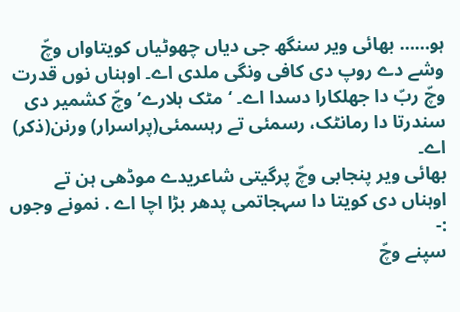ہو…… بھائی ویر سنگھ جی دیاں چھوٹیاں کویتاواں وچّ وشے دے روپ دی کافی ونگی ملدی اے۔ اوہناں نوں قدرت وچّ ربّ دا جھلکارا دسدا اے۔ ‘مٹک ہلارے’ وچّ کشمیر دی سندرتا دا رمانٹک، رسمئی تے رہسمئی(پراسرار) ورنن(ذکر) اے۔
بھائی ویر پنجابی وچّ پرگیتی شاعریدے موڈھی ہن تے اوہناں دی کویتا دا سہجاتمی پدھر بڑا اچا اے . نمونے وجوں :-
سپنے وچّ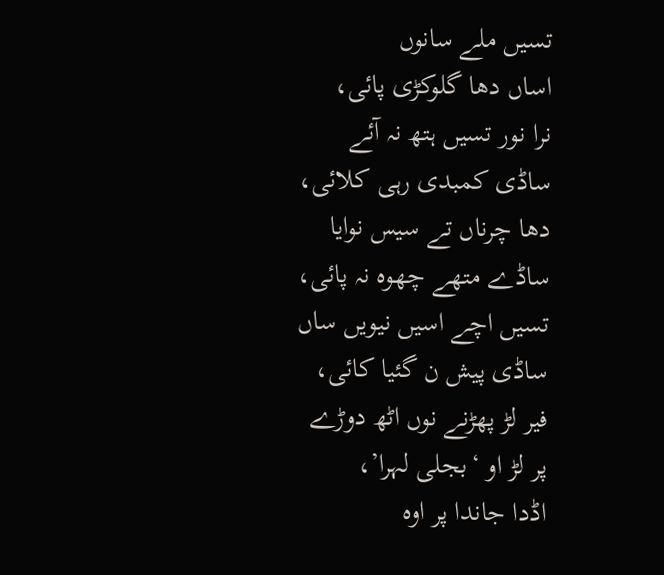تسیں ملے سانوں
اساں دھا گلوکڑی پائی،
نرا نور تسیں ہتھ نہ آئے
ساڈی کمبدی رہی کلائی،
دھا چرناں تے سیس نوایا
ساڈے متھے چھوہ نہ پائی،
تسیں اچے اسیں نیویں ساں
ساڈی پیش ن گئیا کائی،
فیر لڑ پھڑنے نوں اٹھ دوڑے
پر لڑ او ‘بجلی لہرا’،
اڈدا جاندا پر اوہ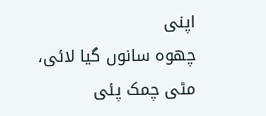اپنی
چھوہ سانوں گیا لائی،
مٹی چمک پئی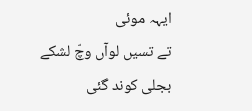ایہہ موئی
تے تسیں لوآں وچّ لشکے
بجلی کوند گئی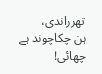تھرراندی،
ہن چکاچوند ہے چھائی!